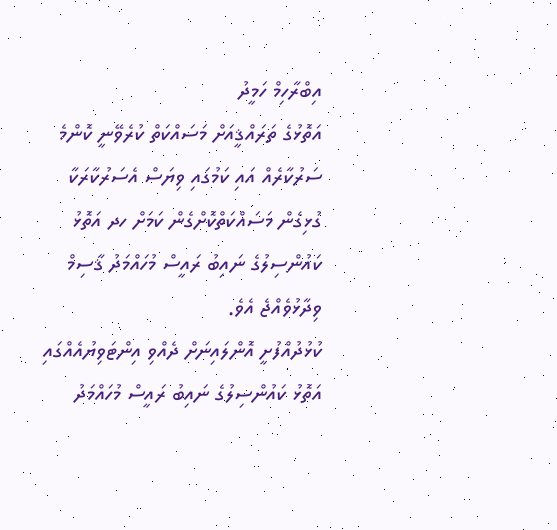އިބްރާހިމް ހަމީދު
އަތޮޅުގެ ތަރައްޤީއަށް މަސައްކަތް ކުރެވޭނީ ކޮންމެ ސަރުކާރެއް އައި ކަމުގައި ވިޔަސް އެސަރުކާރަކާ ގުޅިގެން މަސައްކަތްކޮށްގެން ކަމަށް ހދ އަތޮޅު ކައުންސިލުގެ ނައިބު ރައީސް މުހައްމަދު ޤާސިމް ވިދާޅުވެއްޖެ އެވެ.
ކުޅުދުއްފުށީ އޮންލައިނަށް ދެއްވި އިންޓަވިޔުއެއްގައި އަތޮޅު ކައުންސިލުގެ ނައިބު ރައީސް މުހައްމަދު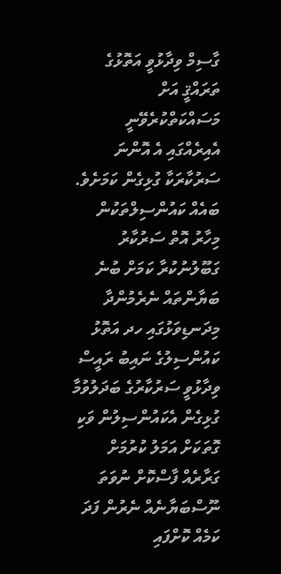ގާސިމް ވިދާޅުވީ އަތޮޅުގެ ތަރައްޤީ އަށް މަސައްކަތްކުރެވޭނީ އެއިރެއްގައި އެ އޮންނަ ސަރުކާރަކާ ގުޅިގެން ކަމަށެވެ.
ބައެއް ކައުންސިލްތަކުން މިހާރު އޮތް ސަރުކާރު ގަބޫލުނުކުރާ ކަމަށް ބުނެ ބަޔާންތައް ނެރެމުންދާ މިދަނޑިވަޅުގައި ހދ އަތޮޅު ކައުންސިލުގެ ނައިބު ރައީސް ވިދާޅުވީ ސަރުކާރުގެ ބަދަލުވުމާ ގުޅިގެން އެކައުންސިލުން ވަކި ގޮތަކަށް އަމަލު ކުރުމަށް ގަރާރެއް ފާސްކޮށް ނުވަތަ ނޫސްބަޔާނެއް ނެރުން ފަދަ ކަމެއް ކޮށްފައި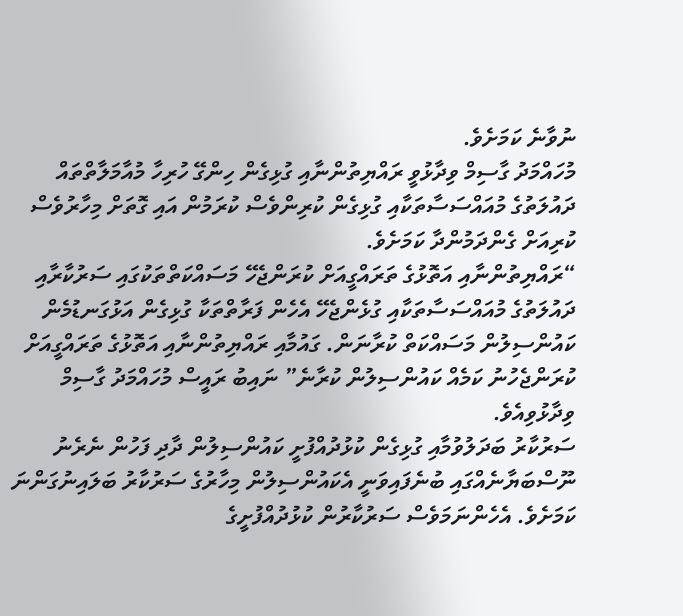ނުވާނެ ކަމަށެވެ.
މުހައްމަދު ގާސިމް ވިދާޅުވީ ރައްޔިތުންނާއި ގުޅިގެން ހިންގޭ ހުރިހާ މުއާމަލާތްތައް ދައުލަތުގެ މުއައްސަސާތަކާއި ގުޅިގެން ކުރިންވެސް ކުރަމުން އައި ގޮތަށް މިހާރުވެސް ކުރިއަށް ގެންދަމުންދާ ކަމަށެވެ.
“ރައްޔިތުންނާއި އަތޮޅުގެ ތަރައްގީއަށް ކުރަންޖެހޭ މަސައްކަތްތަކުގައި ސަރުކާރާއި ދައުލަތުގެ މުއައްސަސާތަކާއި ގުޅެންޖެހޭ އެހެން ފަރާތްތަކާ ގުޅިގެން އަޅުގަނޑުމެން ކައުންސިލުން މަސައްކަތް ކުރާނަން. ގައުމާއި ރައްޔިތުންނާއި އަތޮޅުގެ ތަރައްގީއަށް ކުރަންޖެހުނު ކަމެއް ކައުންސިލުން ކުރާނެ” ނައިބު ރައީސް މުހައްމަދު ގާސިމް ވިދާޅުވިއެވެ.
ސަރުކާރު ބަދަލުވުމާއި ގުޅިގެން ކުޅުދުއްފުށީ ކައުންސިލުން ދާދި ފަހުން ނެރެނު ނޫސްބަޔާނެއްގައި ބުނެފައިވަނީ އެކައުންސިލުން މިހާރުގެ ސަރުކާރު ބަލައިނުގަންނަ ކަމަށެވެ. އެހެންނަމަވެސް ސަރުކާރުން ކުޅުދުއްފުށީގެ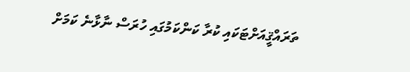ތަރައްޤީއަށްޓަކައި ކުރާ ކަންކަމުގައި ހުރަސް ނާޅާނެ ކަމަށް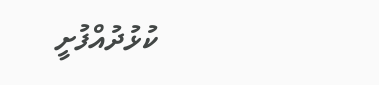ކުޅުދުއްފުށީ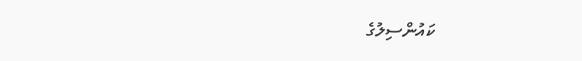ކައުންސިލުގެ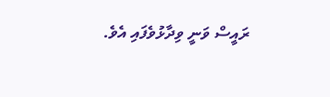ރައީސް ވަނީ ވިދާޅުވެފައި އެވެ.